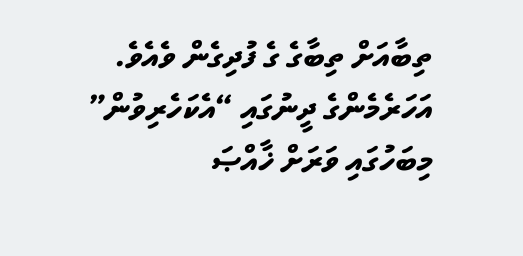ތިބާއަށް ތިބާގެ ގެ ފުދިގެން ވެއެވެ.
އަހަރެމެންގެ ދީނުގައި “އެކަހެރިވުން” މިބަހުގައި ވަރަށް ޚާއްޞަ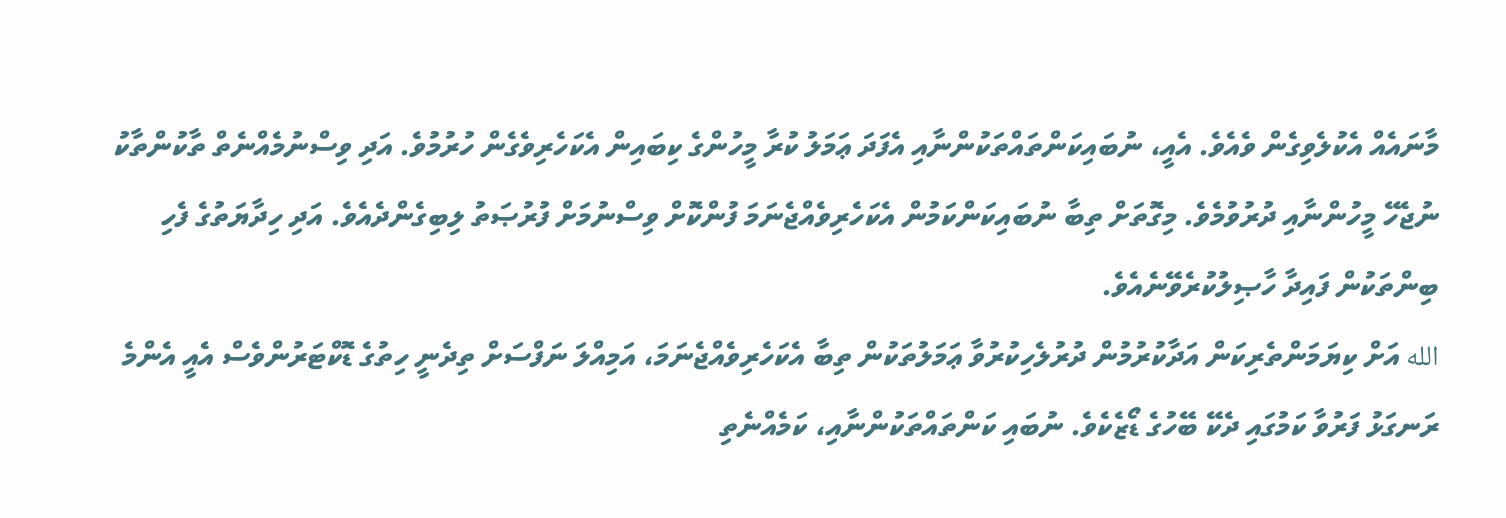މާނައެއް އެކުލެވިގެން ވެއެވެ. އެއީ، ނުބައިކަންތައްތަކުންނާއި އެފަދަ ޢަމަލު ކުރާ މީހުންގެ ކިބައިން އެކަހެރިވެގެން ހުރުމުވެ. އަދި ވިސްނުމެއްނެތް ތާކުންތާކު ނުޖެހޭ މީހުންނާއި ދުރުވުމެވެ. މިގޮތަށް ތިބާ ނުބައިކަންކަމުން އެކަހެރިވެއްޖެނަމަ ފުންކޮށް ވިސްނުމަށް ފުރުޞަތު ލިބިގެންދެއެވެ. އަދި ހިދާޔަތުގެ ފެހި ބިންތަކުން ފައިދާ ހާޞިލުކުރެވޭނެއެވެ.
الله އަށް ކިޔަމަންތެރިކަން އަދާކުރުމުން ދުރުލެހިކުރުވާ ޢަމަލުތަކުން ތިބާ އެކަހެރިވެއްޖެނަމަ، އަމިއްލަ ނަފްސަށް ތިދެނީ ހިތުގެ ޑޮކްޓަރުންވެސް އެއީ އެންމެ ރަނގަޅު ފަރުވާ ކަމުގައި ދެކޭ ބޭހުގެ ޑޯޒެކެވެ. ނުބައި ކަންތައްތަކުންނާއި، ކަމެއްނެތި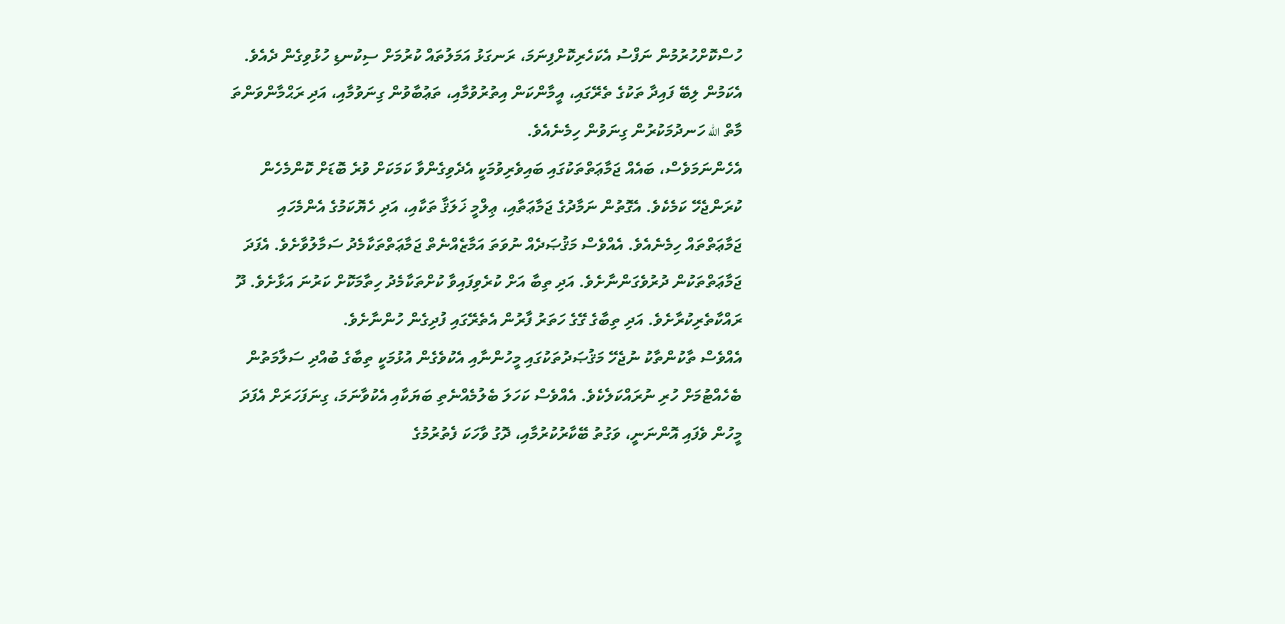ހުސްކޮށްހުރުމުން ނަފްސު އެކަހެރިކޮށްފިނަމަ، ރަނގަޅު އަމަލުތައް ކުރުމަށް ސިކުނޑި ހުޅުވިގެން ދެއެވެ. އެކަމުން ލިބޭ ފައިދާ ތަކުގެ ތެރޭގައި، އީމާންކަން އިތުރުވުމާއި، ތަޢުބާވުން ގިނަވުމާއި، އަދި ރަޙްމާންވަންތަ މާތް الله ހަނދުމަކުރުން ގިނަވުން ހިމެނެއެވެ.
އެހެންނަމަވެސް، ބައެއް ޖަމާޢަތްތަކުގައި ބައިވެރިވުމަކީ އެދެވިގެންވާ ކަމަކަށް ވުރެ ބޮޑަށް ކޮންމެހެން ކުރަންޖެހޭ ކަމެކެވެ. އެގޮތުން ނަމާދުގެ ޖަމާޢަތާއި، ޢިލްމީ ޚަލަޤާ ތަކާއި، އަދި ހެޔޮކަމުގެ އެންމެހައި ޖަމާޢަތްތައް ހިމެނެއެވެ. އެއްވެސް މަޤުޞަދެއް ނުވަތަ އަމާޒެއްނެތް ޖަމާޢަތްތަކާމެދު ސަމާލުވާށެވެ. އެފަދަ ޖަމާޢަތްތަކުން ދުރުވެގަންނާށެވެ. އަދި ތިބާ އަށް ކުރެވިފައިވާ ކުށްތަކާމެދު ހިތާމަކޮށް ކަރުނަ އަޅާށެވެ. ދޫ ރައްކާތެރިކުރާށެވެ. އަދި ތިބާގެ ގޭގެ ހަތަރު ފާރުން އެތެރޭގައި ފުދިގެން ހުންނާށެވެ.
އެއްވެސް ތާކުންތާކު ނުޖެހޭ މަޤުޞަދުތަކުގައި މީހުންނާއި އެކުވެގެން އުޅުމަކީ ތިބާގެ ބުއްދި ސަލާމަތުން ބެހެއްޓުމަށް ހުރި ނުރައްކަލެކެވެ. އެއްވެސް ކަހަލަ ބެލުމެއްނެތި ބަޔަކާއި އެކުވާނަމަ، ގިނަފަހަރަށް އެފަދަ މީހުން ވެފައި އޮންނަނީ، ވަގުތު ބޭކާރުކުރުމާއި، ދޮގު ވާހަކަ ފެތުރުމުގެ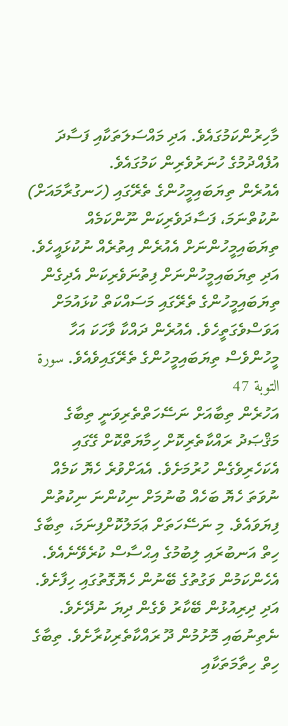މާހިރުންކަމުގައެވެ. އަދި މައްސަލަތަކާއި ފަސާދަ އުފެއްދުމުގެ ހުނަރުވެރިން ކަމުގައެވެ.
އެއުރެން ތިޔަބައިމީހުންގެ ތެރޭގައި (ހަނގުރާމައަށް) ނުކުތްނަމަ، ފަސާދަވެރިކަން ނޫންކަމެއް ތިޔަބައިމީހުންނަށް އެއުރެން އިތުރެއް ނުކުޅައީހެވެ. އަދި ތިޔަބައިމީހުންނަށް ފިތުނަވެރިކަން އެދިގެން ތިޔަބައިމީހުންގެ ތެރޭގައި މަސައްކަތް ކުޅައުމަށް އަވަސްވެގަތީހެވެ. އެއުރެން ދައްކާ ވާހަކަ އަހާ މީހުންވެސް ތިޔަބައިމީހުންގެ ތެރޭގައިވެއެވެ. سورة التوبة 47
އަހުރެން ތިބާއަށް ނަސޭހަތްތެރިވަނީ ތިބާގެ މަޤްޞަދު ރައްކާތެރިކޮށް ހިމާޔަތްކޮށް ގޭގައި އެކަހެރިވެގެން ހުރުމަށެވެ. އެއަށްވުރެ ހެޔޮ ކަމެއް ނުވަތަ ހެޔޮ ބަހެއް ބުނުމަށް ނިކުންނަ ނިކުތުން ފިޔަވައެވެ. މި ނަސޭހަތަށް ޢަމަލުކޮށްފިނަމަ، ތިބާގެ ހިތް އަނބުރައި ލިބުމުގެ އިޙްސާސް ކުރެވޭނެއެވެ. އެހެންކަމުން ވަގުތުގެ ބޭނުން ހެޔޮގޮތުގައި ހިފާށެވެ. އަދި ދިރިއުޅުން ބޭކާރު ވެގެން ދިޔަ ނުދޭށެވެ. ނެތިނުބައި މޮށުމުން ދޫ ރައްކާތެރިކުރާށެވެ. ތިބާގެ ހިތް ހިތާމަތަކާއި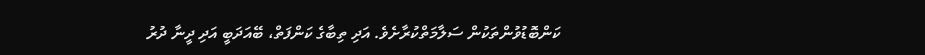ކަންބޮޑުވުންތަކުން ސަލާމަތްކުރާށެވެ. އަދި ތިބާގެ ކަންފަތް، ބޭއަދަބީ އަދި ދީނާ ދުރު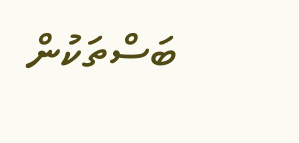ބަސްތަކުން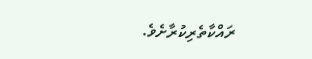ރައްކާތެރިކުރާށެވެ.